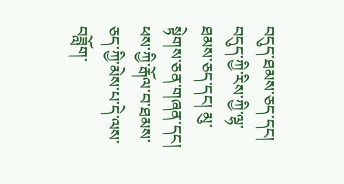བདུད་ཐམས་ཅད་དང། བདུད་ཀྱི་རིས་ཀྱི་ལྷ་ཐམས་ཅད་དང། མུ་སྟེགས་ཅན་གཞན་དང། ཕས་ཀྱི་རྒོལ་བ་ཐམས་ཅད་ཀྱི་མེས་པ་དེ་ལས་བཟློག་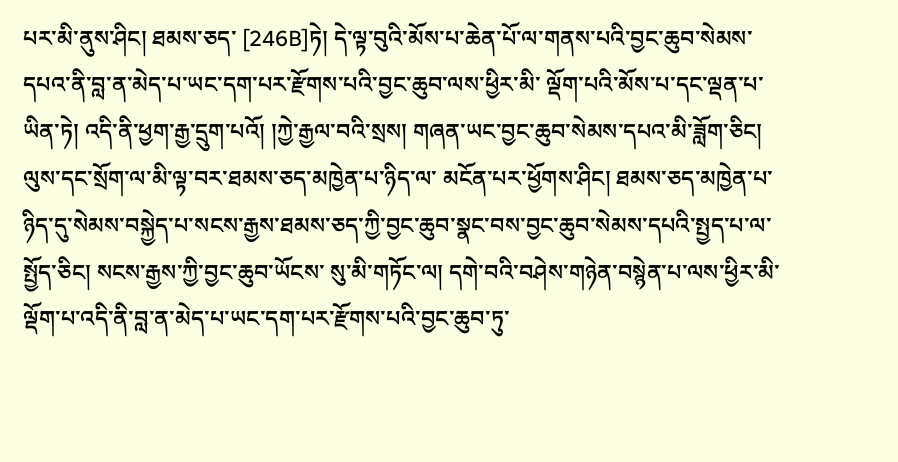པར་མི་ནུས་ཤིང། ཐམས་ཅད་ [246B]ཏེ། དེ་ལྟ་བུའི་མོས་པ་ཆེན་པོ་ལ་གནས་པའི་བྱང་ཆུབ་སེམས་དཔའ་ནི་བླ་ན་མེད་པ་ཡང་དག་པར་རྫོགས་པའི་བྱང་ཆུབ་ལས་ཕྱིར་མི་ ལྡོག་པའི་མོས་པ་དང་ལྡན་པ་ཡིན་ཏེ། འདི་ནི་ཕྱག་རྒྱ་དྲུག་པའོ། །ཀྱེ་རྒྱལ་བའི་སྲས། གཞན་ཡང་བྱང་ཆུབ་སེམས་དཔའ་མི་ཟློག་ཅིང། ལུས་དང་སྲོག་ལ་མི་ལྟ་བར་ཐམས་ཅད་མཁྱེན་པ་ཉིད་ལ་ མངོན་པར་ཕྱོགས་ཤིང། ཐམས་ཅད་མཁྱེན་པ་ཉིད་དུ་སེམས་བསྐྱེད་པ་སངས་རྒྱས་ཐམས་ཅད་ཀྱི་བྱང་ཆུབ་སྣང་བས་བྱང་ཆུབ་སེམས་དཔའི་སྤྱད་པ་ལ་སྤྱོད་ཅིང། སངས་རྒྱས་ཀྱི་བྱང་ཆུབ་ཡོངས་ སུ་མི་གཏོང་ལ། དགེ་བའི་བཤེས་གཉེན་བསྙེན་པ་ལས་ཕྱིར་མི་ལྡོག་པ་འདི་ནི་བླ་ན་མེད་པ་ཡང་དག་པར་རྫོགས་པའི་བྱང་ཆུབ་ཏུ་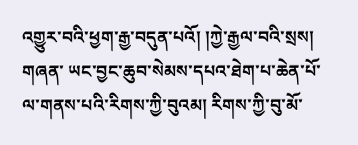འགྱུར་བའི་ཕྱག་རྒྱ་བདུན་པའོ། །ཀྱེ་རྒྱལ་བའི་སྲས། གཞན་ ཡང་བྱང་ཆུབ་སེམས་དཔའ་ཐེག་པ་ཆེན་པོ་ལ་གནས་པའི་རིགས་ཀྱི་བུའམ། རིགས་ཀྱི་བུ་མོ་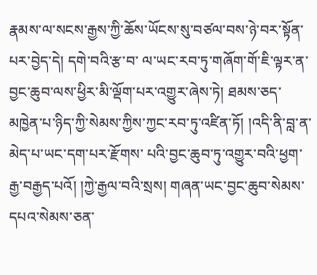རྣམས་ལ་སངས་རྒྱས་ཀྱི་ཆོས་ཡོངས་སུ་བཙལ་བས་ཉེ་བར་སྟོན་པར་བྱེད་དེ། དགེ་བའི་རྩ་བ་ ལ་ཡང་རབ་ཏུ་གཞོག་གོ་ཇི་ལྟར་ན་བྱང་ཆུབ་ལས་ཕྱིར་མི་ལྡོག་པར་འགྱུར་ཞེས་ཏེ། ཐམས་ཅད་མཁྱེན་པ་ཉིད་ཀྱི་སེམས་ཀྱིས་ཀྱང་རབ་ཏུ་འཛིན་ཏོ། །འདི་ནི་བླ་ན་མེད་པ་ཡང་དག་པར་རྫོགས་ པའི་བྱང་ཆུབ་ཏུ་འགྱུར་བའི་ཕྱག་རྒྱ་བརྒྱད་པའོ། །ཀྱེ་རྒྱལ་བའི་སྲས། གཞན་ཡང་བྱང་ཆུབ་སེམས་དཔའ་སེམས་ཅན་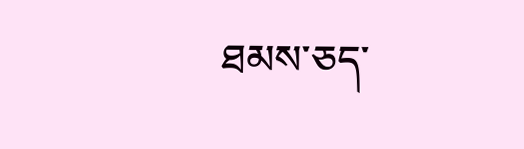ཐམས་ཅད་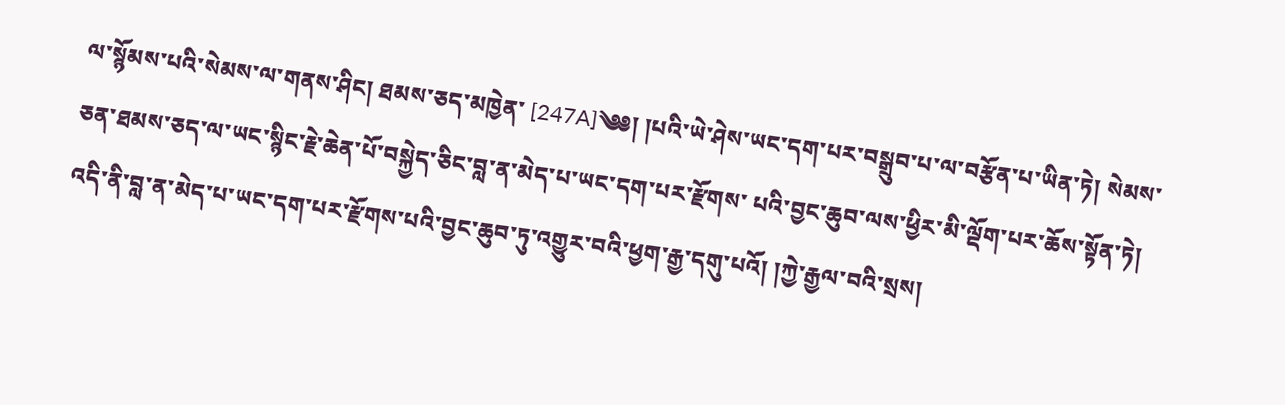ལ་སྙོམས་པའི་སེམས་ལ་གནས་ཤིང། ཐམས་ཅད་མཁྱེན་ [247A]༄༅། །པའི་ཡེ་ཤེས་ཡང་དག་པར་བསྒྲུབ་པ་ལ་བརྩོན་པ་ཡིན་ཏེ། སེམས་ཅན་ཐམས་ཅད་ལ་ཡང་སྙིང་རྗེ་ཆེན་པོ་བསྐྱེད་ཅིང་བླ་ན་མེད་པ་ཡང་དག་པར་རྫོགས་ པའི་བྱང་ཆུབ་ལས་ཕྱིར་མི་ལྡོག་པར་ཆོས་སྟོན་ཏེ། འདི་ནི་བླ་ན་མེད་པ་ཡང་དག་པར་རྫོགས་པའི་བྱང་ཆུབ་ཏུ་འགྱུར་བའི་ཕྱག་རྒྱ་དགུ་པའོ། །ཀྱེ་རྒྱལ་བའི་སྲས།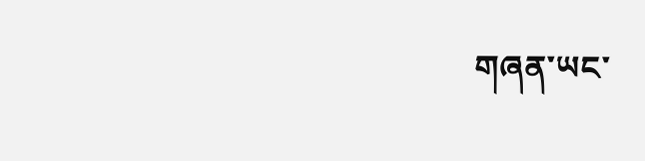གཞན་ཡང་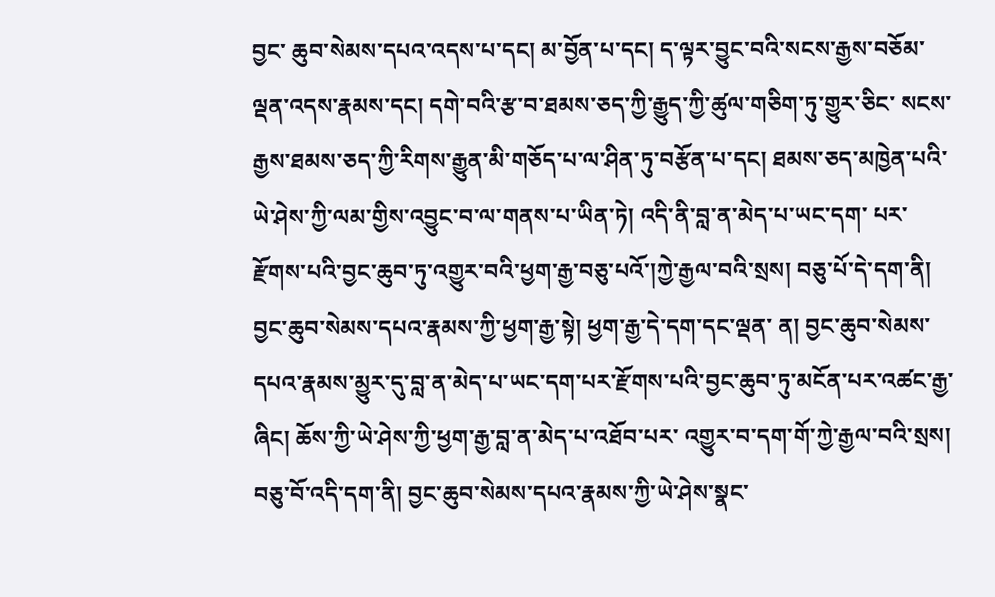བྱང་ ཆུབ་སེམས་དཔའ་འདས་པ་དང། མ་བྱོན་པ་དང། ད་ལྟར་བྱུང་བའི་སངས་རྒྱས་བཅོམ་ལྡན་འདས་རྣམས་དང། དགེ་བའི་རྩ་བ་ཐམས་ཅད་ཀྱི་རྒྱུད་ཀྱི་ཚུལ་གཅིག་ཏུ་གྱུར་ཅིང་ སངས་རྒྱས་ཐམས་ཅད་ཀྱི་རིགས་རྒྱུན་མི་གཅོད་པ་ལ་ཤིན་ཏུ་བརྩོན་པ་དང། ཐམས་ཅད་མཁྱེན་པའི་ཡེ་ཤེས་ཀྱི་ལམ་གྱིས་འབྱུང་བ་ལ་གནས་པ་ཡིན་ཏེ། འདི་ནི་བླ་ན་མེད་པ་ཡང་དག་ པར་རྫོགས་པའི་བྱང་ཆུབ་ཏུ་འགྱུར་བའི་ཕྱག་རྒྱ་བཅུ་པའོ་།ཀྱེ་རྒྱལ་བའི་སྲས། བཅུ་པོ་དེ་དག་ནི། བྱང་ཆུབ་སེམས་དཔའ་རྣམས་ཀྱི་ཕྱག་རྒྱ་སྟེ། ཕྱག་རྒྱ་དེ་དག་དང་ལྡན་ ན། བྱང་ཆུབ་སེམས་དཔའ་རྣམས་མྱུར་དུ་བླ་ན་མེད་པ་ཡང་དག་པར་རྫོགས་པའི་བྱང་ཆུབ་ཏུ་མངོན་པར་འཚང་རྒྱ་ཞིང། ཆོས་ཀྱི་ཡེ་ཤེས་ཀྱི་ཕྱག་རྒྱ་བླ་ན་མེད་པ་འཐོབ་པར་ འགྱུར་བ་དག་གོ་ཀྱེ་རྒྱལ་བའི་སྲས། བཅུ་བོ་འདི་དག་ནི། བྱང་ཆུབ་སེམས་དཔའ་རྣམས་ཀྱི་ཡེ་ཤེས་སྣང་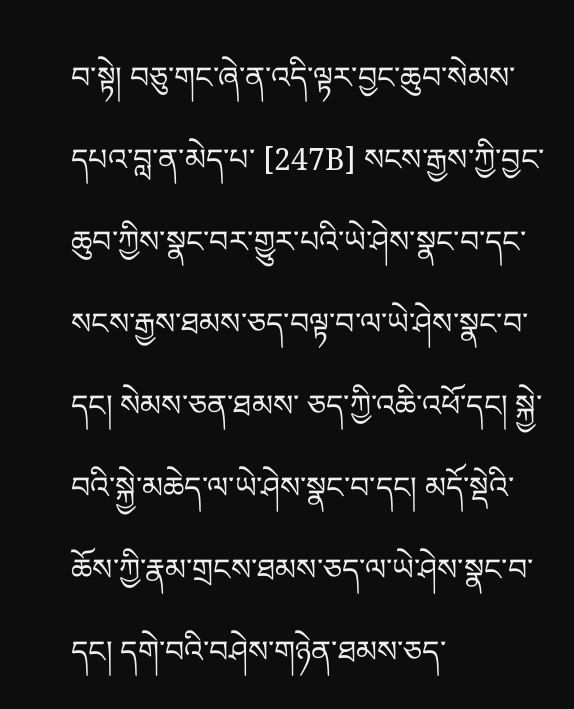བ་སྟེ། བཅུ་གང་ཞེ་ན་འདི་ལྟར་བྱང་ཆུབ་སེམས་དཔའ་བླ་ན་མེད་པ་ [247B] སངས་རྒྱས་ཀྱི་བྱང་ཆུབ་ཀྱིས་སྣང་བར་གྱུར་པའི་ཡེ་ཤེས་སྣང་བ་དང་སངས་རྒྱས་ཐམས་ཅད་བལྟ་བ་ལ་ཡེ་ཤེས་སྣང་བ་དང། སེམས་ཅན་ཐམས་ ཅད་ཀྱི་འཆི་འཕོ་དང། སྐྱེ་བའི་སྐྱེ་མཆེད་ལ་ཡེ་ཤེས་སྣང་བ་དང། མདོ་སྡེའི་ཆོས་ཀྱི་རྣམ་གྲངས་ཐམས་ཅད་ལ་ཡེ་ཤེས་སྣང་བ་དང། དགེ་བའི་བཤེས་གཉེན་ཐམས་ཅད་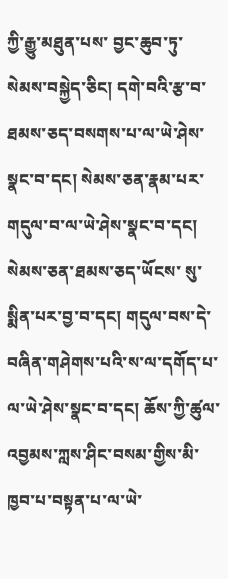ཀྱི་རྒྱུ་མཐུན་པས་ བྱང་ཆུབ་ཏུ་སེམས་བསྐྱེད་ཅིང། དགེ་བའི་རྩ་བ་ཐམས་ཅད་བསགས་པ་ལ་ཡེ་ཤེས་སྣང་བ་དང། སེམས་ཅན་རྣམ་པར་གདུལ་བ་ལ་ཡེ་ཤེས་སྣང་བ་དང། སེམས་ཅན་ཐམས་ཅད་ཡོངས་ སུ་སྨིན་པར་བྱ་བ་དང། གདུལ་བས་དེ་བཞིན་གཤེགས་པའི་ས་ལ་དགོད་པ་ལ་ཡེ་ཤེས་སྣང་བ་དང། ཆོས་ཀྱི་ཚུལ་འབྱམས་ཀླས་ཤིང་བསམ་གྱིས་མི་ཁྱབ་པ་བསྟན་པ་ལ་ཡེ་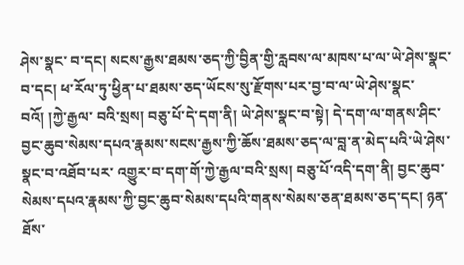ཤེས་སྣང་ བ་དང། སངས་རྒྱས་ཐམས་ཅད་ཀྱི་བྱིན་གྱི་རླབས་ལ་མཁས་པ་ལ་ཡེ་ཤེས་སྣང་བ་དང། ཕ་རོལ་ཏུ་ཕྱིན་པ་ཐམས་ཅད་ཡོངས་སུ་རྫོགས་པར་བྱ་བ་ལ་ཡེ་ཤེས་སྣང་བའོ། །ཀྱེ་རྒྱལ་ བའི་སྲས། བཅུ་པོ་དེ་དག་ནི། ཡེ་ཤེས་སྣང་བ་སྟེ། དེ་དག་ལ་གནས་ཤིང་བྱང་ཆུབ་སེམས་དཔའ་རྣམས་སངས་རྒྱས་ཀྱི་ཆོས་ཐམས་ཅད་ལ་བླ་ན་མེད་པའི་ཡེ་ཤེས་སྣང་བ་འཐོབ་པར་ འགྱུར་བ་དག་གོ་ཀྱེ་རྒྱལ་བའི་སྲས། བཅུ་པོ་འདི་དག་ནི། བྱང་ཆུབ་སེམས་དཔའ་རྣམས་ཀྱི་བྱང་ཆུབ་སེམས་དཔའི་གནས་སེམས་ཅན་ཐམས་ཅད་དང། ཉན་ཐོས་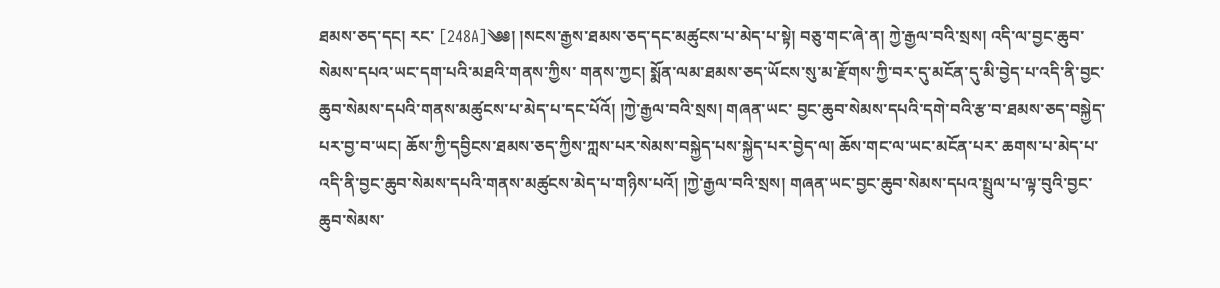ཐམས་ཅད་དང། རང་ [248A]༄༅། །སངས་རྒྱས་ཐམས་ཅད་དང་མཚུངས་པ་མེད་པ་སྟེ། བཅུ་གང་ཞེ་ན། ཀྱེ་རྒྱལ་བའི་སྲས། འདི་ལ་བྱང་ཆུབ་སེམས་དཔའ་ཡང་དག་པའི་མཐའི་གནས་ཀྱིས་ གནས་ཀྱང། སྨོན་ལམ་ཐམས་ཅད་ཡོངས་སུ་མ་རྫོགས་ཀྱི་བར་དུ་མངོན་དུ་མི་བྱེད་པ་འདི་ནི་བྱང་ཆུབ་སེམས་དཔའི་གནས་མཚུངས་པ་མེད་པ་དང་པོའོ། །ཀྱེ་རྒྱལ་བའི་སྲས། གཞན་ཡང་ བྱང་ཆུབ་སེམས་དཔའི་དགེ་བའི་རྩ་བ་ཐམས་ཅད་བསྐྱེད་པར་བྱ་བ་ཡང། ཆོས་ཀྱི་དབྱིངས་ཐམས་ཅད་ཀྱིས་ཀླས་པར་སེམས་བསྐྱེད་པས་སྐྱེད་པར་བྱེད་ལ། ཆོས་གང་ལ་ཡང་མངོན་པར་ ཆགས་པ་མེད་པ་འདི་ནི་བྱང་ཆུབ་སེམས་དཔའི་གནས་མཚུངས་མེད་པ་གཉིས་པའོ། །ཀྱེ་རྒྱལ་བའི་སྲས། གཞན་ཡང་བྱང་ཆུབ་སེམས་དཔའ་སྤྲུལ་པ་ལྟ་བུའི་བྱང་ཆུབ་སེམས་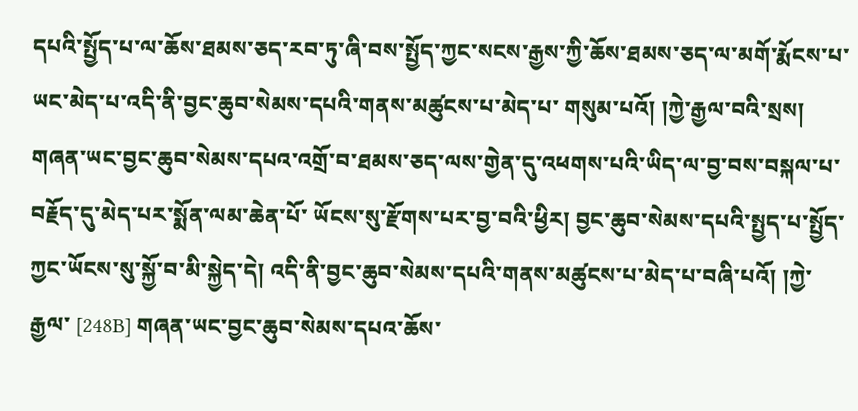དཔའི་སྤྱོད་པ་ལ་ཆོས་ཐམས་ཅད་རབ་ཏུ་ཞི་བས་སྤྱོད་ཀྱང་སངས་རྒྱས་ཀྱི་ཆོས་ཐམས་ཅད་ལ་མགོ་རྨོངས་པ་ཡང་མེད་པ་འདི་ནི་བྱང་ཆུབ་སེམས་དཔའི་གནས་མཚུངས་པ་མེད་པ་ གསུམ་པའོ། །ཀྱེ་རྒྱལ་བའི་སྲས། གཞན་ཡང་བྱང་ཆུབ་སེམས་དཔའ་འགྲོ་བ་ཐམས་ཅད་ལས་གྱེན་དུ་འཕགས་པའི་ཡིད་ལ་བྱ་བས་བསྐལ་པ་བརྗོད་དུ་མེད་པར་སྨོན་ལམ་ཆེན་པོ་ ཡོངས་སུ་རྫོགས་པར་བྱ་བའི་ཕྱིར། བྱང་ཆུབ་སེམས་དཔའི་སྤྱད་པ་སྤྱོད་ཀྱང་ཡོངས་སུ་སྐྱོ་བ་མི་སྐྱེད་དེ། འདི་ནི་བྱང་ཆུབ་སེམས་དཔའི་གནས་མཚུངས་པ་མེད་པ་བཞི་པའོ། །ཀྱེ་རྒྱལ་ [248B] གཞན་ཡང་བྱང་ཆུབ་སེམས་དཔའ་ཆོས་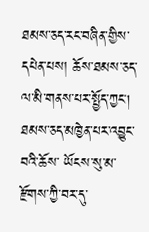ཐམས་ཅད་རང་བཞིན་གྱིས་དཔེན་པས། ཆོས་ཐམས་ཅད་ལ་མི་གནས་པར་སྤྱོད་ཀྱང། ཐམས་ཅད་མཁྱེན་པར་འབྱུང་བའི་ཆོས་ ཡོངས་སུ་མ་རྫོགས་ཀྱི་བར་དུ་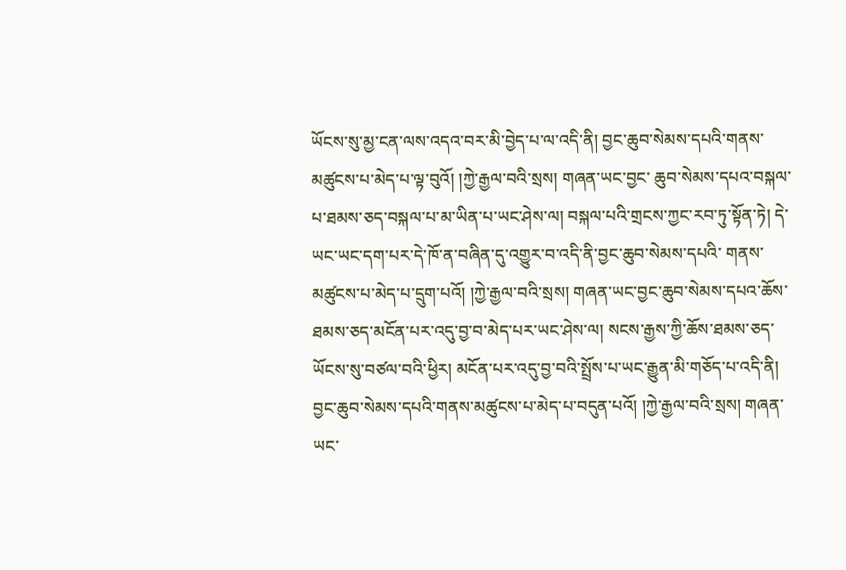ཡོངས་སུ་མྱ་ངན་ལས་འདའ་བར་མི་བྱེད་པ་ལ་འདི་ནི། བྱང་ཆུབ་སེམས་དཔའི་གནས་མཚུངས་པ་མེད་པ་ལྟ་བུའོ། །ཀྱེ་རྒྱལ་བའི་སྲས། གཞན་ཡང་བྱང་ ཆུབ་སེམས་དཔའ་བསྐལ་པ་ཐམས་ཅད་བསྐལ་པ་མ་ཡིན་པ་ཡང་ཤེས་ལ། བསྐལ་པའི་གྲངས་ཀྱང་རབ་ཏུ་སྟོན་ཏེ། དེ་ཡང་ཡང་དག་པར་དེ་ཁོ་ན་བཞིན་དུ་འགྱུར་བ་འདི་ནི་བྱང་ཆུབ་སེམས་དཔའི་ གནས་མཚུངས་པ་མེད་པ་དྲུག་པའོ། །ཀྱེ་རྒྱལ་བའི་སྲས། གཞན་ཡང་བྱང་ཆུབ་སེམས་དཔའ་ཆོས་ཐམས་ཅད་མངོན་པར་འདུ་བྱ་བ་མེད་པར་ཡང་ཤེས་ལ། སངས་རྒྱས་ཀྱི་ཆོས་ཐམས་ཅད་ ཡོངས་སུ་བཙལ་བའི་ཕྱིར། མངོན་པར་འདུ་བྱ་བའི་སྤྲོས་པ་ཡང་རྒྱུན་མི་གཅོད་པ་འདི་ནི། བྱང་ཆུབ་སེམས་དཔའི་གནས་མཚུངས་པ་མེད་པ་བདུན་པའོ། །ཀྱེ་རྒྱལ་བའི་སྲས། གཞན་ཡང་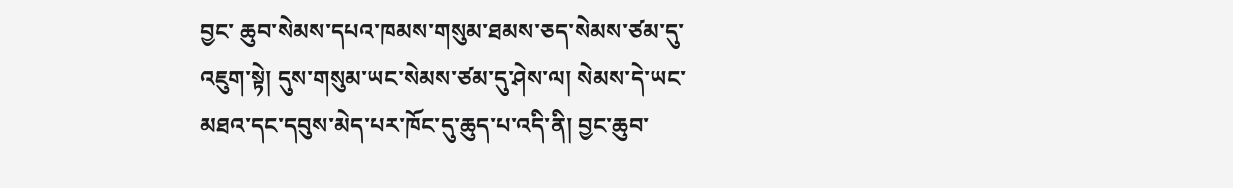བྱང་ ཆུབ་སེམས་དཔའ་ཁམས་གསུམ་ཐམས་ཅད་སེམས་ཙམ་དུ་འཇུག་སྟེ། དུས་གསུམ་ཡང་སེམས་ཙམ་དུ་ཤེས་ལ། སེམས་དེ་ཡང་མཐའ་དང་དབུས་མེད་པར་ཁོང་དུ་ཆུད་པ་འདི་ནི། བྱང་ཆུབ་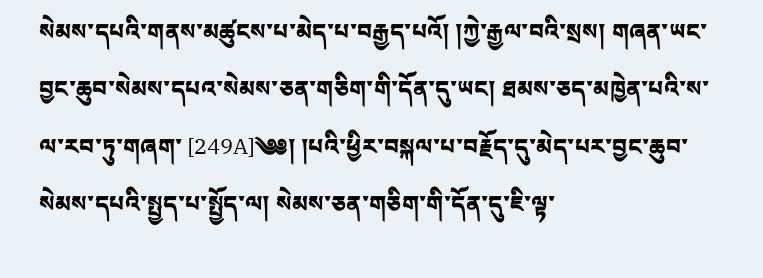སེམས་དཔའི་གནས་མཚུངས་པ་མེད་པ་བརྒྱད་པའོ། །ཀྱེ་རྒྱལ་བའི་སྲས། གཞན་ཡང་བྱང་ཆུབ་སེམས་དཔའ་སེམས་ཅན་གཅིག་གི་དོན་དུ་ཡང། ཐམས་ཅད་མཁྱེན་པའི་ས་ལ་རབ་ཏུ་གཞག་ [249A]༄༅། །པའི་ཕྱིར་བསྐལ་པ་བརྗོད་དུ་མེད་པར་བྱང་ཆུབ་སེམས་དཔའི་སྤྱད་པ་སྤྱོད་ལ། སེམས་ཅན་གཅིག་གི་དོན་དུ་ཇི་ལྟ་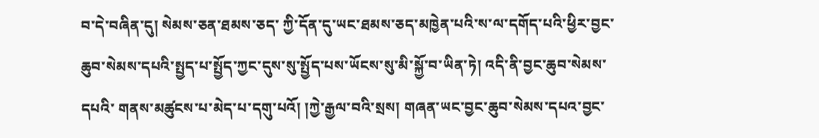བ་དེ་བཞིན་དུ། སེམས་ཅན་ཐམས་ཅད་ ཀྱི་དོན་དུ་ཡང་ཐམས་ཅད་མཁྱེན་པའི་ས་ལ་དགོད་པའི་ཕྱིར་བྱང་ཆུབ་སེམས་དཔའི་སྤྱད་པ་སྤྱོད་ཀྱང་དུས་སུ་སྤྱོད་པས་ཡོངས་སུ་མི་སྐྱོ་བ་ཡིན་ཏེ། འདི་ནི་བྱང་ཆུབ་སེམས་དཔའི་ གནས་མཚུངས་པ་མེད་པ་དགུ་པའོ། །ཀྱེ་རྒྱལ་བའི་སྲས། གཞན་ཡང་བྱང་ཆུབ་སེམས་དཔའ་བྱང་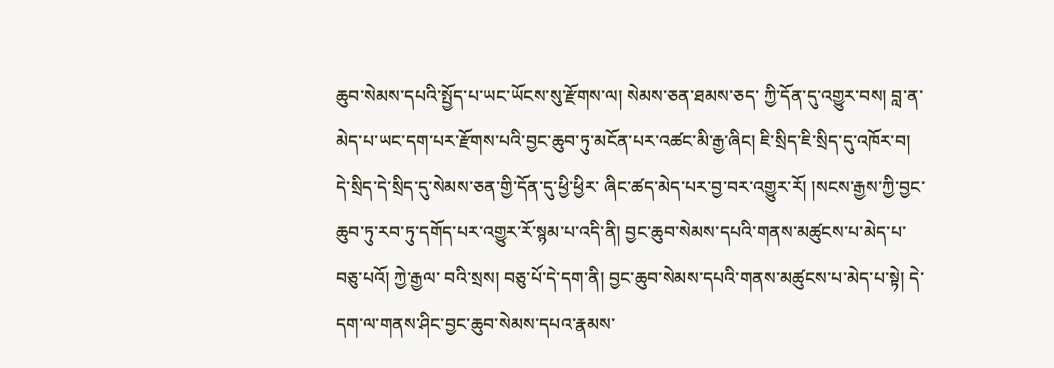ཆུབ་སེམས་དཔའི་སྤྱོད་པ་ཡང་ཡོངས་སུ་རྫོགས་ལ། སེམས་ཅན་ཐམས་ཅད་ ཀྱི་དོན་དུ་འགྱུར་བས། བླ་ན་མེད་པ་ཡང་དག་པར་རྫོགས་པའི་བྱང་ཆུབ་ཏུ་མངོན་པར་འཚང་མི་རྒྱ་ཞིང། ཇི་སྲིད་ཇི་སྲིད་དུ་འཁོར་བ། དེ་སྲིད་དེ་སྲིད་དུ་སེམས་ཅན་གྱི་དོན་དུ་ཕྱི་ཕྱིར་ ཞིང་ཚད་མེད་པར་བྱ་བར་འགྱུར་རོ། །སངས་རྒྱས་ཀྱི་བྱང་ཆུབ་ཏུ་རབ་ཏུ་དགོད་པར་འགྱུར་རོ་སྙམ་པ་འདི་ནི། བྱང་ཆུབ་སེམས་དཔའི་གནས་མཚུངས་པ་མེད་པ་བཅུ་པའོ། ཀྱེ་རྒྱལ་ བའི་སྲས། བཅུ་པོ་དེ་དག་ནི། བྱང་ཆུབ་སེམས་དཔའི་གནས་མཚུངས་པ་མེད་པ་སྟེ། དེ་དག་ལ་གནས་ཤིང་བྱང་ཆུབ་སེམས་དཔའ་རྣམས་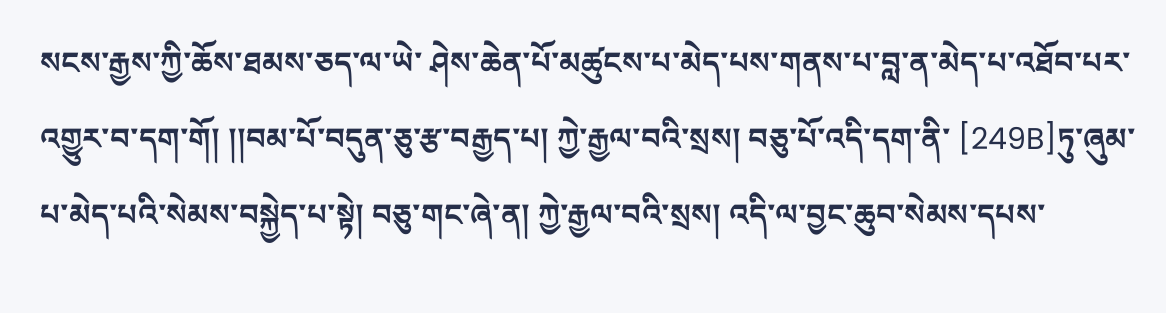སངས་རྒྱས་ཀྱི་ཆོས་ཐམས་ཅད་ལ་ཡེ་ ཤེས་ཆེན་པོ་མཚུངས་པ་མེད་པས་གནས་པ་བླ་ན་མེད་པ་འཐོབ་པར་འགྱུར་བ་དག་གོ། །།བམ་པོ་བདུན་ཅུ་རྩ་བརྒྱད་པ། ཀྱེ་རྒྱལ་བའི་སྲས། བཅུ་པོ་འདི་དག་ནི་ [249B]ཏུ་ཞུམ་པ་མེད་པའི་སེམས་བསྐྱེད་པ་སྟེ། བཅུ་གང་ཞེ་ན། ཀྱེ་རྒྱལ་བའི་སྲས། འདི་ལ་བྱང་ཆུབ་སེམས་དཔས་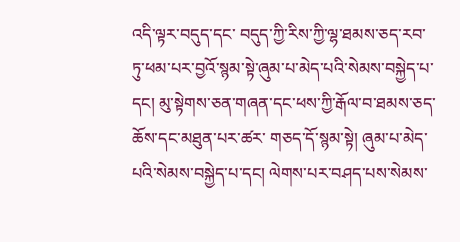འདི་ལྟར་བདུད་དང་ བདུད་ཀྱི་རིས་ཀྱི་ལྷ་ཐམས་ཅད་རབ་ཏུ་ཕམ་པར་བྱའོ་སྙམ་སྟེ་ཞུམ་པ་མེད་པའི་སེམས་བསྐྱེད་པ་དང། མུ་སྟེགས་ཅན་གཞན་དང་ཕས་ཀྱི་རྒོལ་བ་ཐམས་ཅད་ཆོས་དང་མཐུན་པར་ཚར་ གཅད་དོ་སྙམ་སྟེ། ཞུམ་པ་མེད་པའི་སེམས་བསྐྱེད་པ་དང། ལེགས་པར་བཤད་པས་སེམས་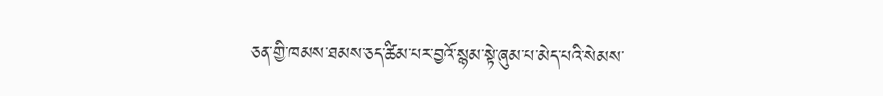ཅན་གྱི་ཁམས་ཐམས་ཅད་ཚིམ་པར་བྱའོ་སྙམ་སྟེ་ཞུམ་པ་མེད་པའི་སེམས་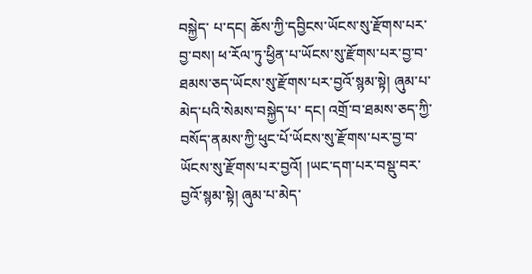བསྐྱེད་ པ་དང། ཆོས་ཀྱི་དབྱིངས་ཡོངས་སུ་རྫོགས་པར་བྱ་བས། ཕ་རོལ་ཏུ་ཕྱིན་པ་ཡོངས་སུ་རྫོགས་པར་བྱ་བ་ཐམས་ཅད་ཡོངས་སུ་རྫོགས་པར་བྱའོ་སྙམ་སྟེ། ཞུམ་པ་མེད་པའི་སེམས་བསྐྱེད་པ་ དང། འགྲོ་བ་ཐམས་ཅད་ཀྱི་བསོད་ནམས་ཀྱི་ཕུང་པོ་ཡོངས་སུ་རྫོགས་པར་བྱ་བ་ཡོངས་སུ་རྫོགས་པར་བྱའོ། །ཡང་དག་པར་བསྡུ་བར་བྱའོ་སྙམ་སྟེ། ཞུམ་པ་མེད་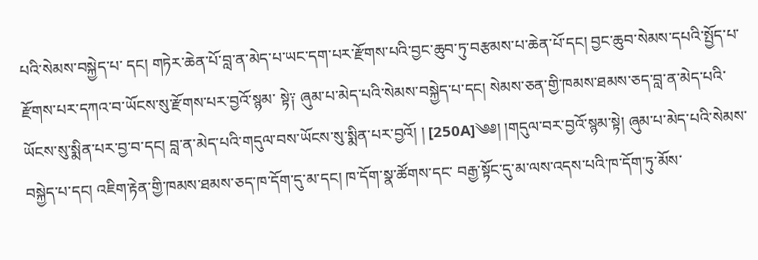པའི་སེམས་བསྐྱེད་པ་ དང། གཏེར་ཆེན་པོ་བླ་ན་མེད་པ་ཡང་དག་པར་རྫོགས་པའི་བྱང་ཆུབ་ཏུ་བརྩམས་པ་ཆེན་པོ་དང། བྱང་ཆུབ་སེམས་དཔའི་སྤྱོད་པ་རྫོགས་པར་དཀའ་བ་ཡོངས་སུ་རྫོགས་པར་བྱའོ་སྙམ་ སྟེ༑ ཞུམ་པ་མེད་པའི་སེམས་བསྐྱེད་པ་དང། སེམས་ཅན་གྱི་ཁམས་ཐམས་ཅད་བླ་ན་མེད་པའི་ཡོངས་སུ་སྨིན་པར་བྱ་བ་དང། བླ་ན་མེད་པའི་གདུལ་བས་ཡོངས་སུ་སྨིན་པར་བྱའོ། ། [250A]༄༅། །གདུལ་བར་བྱའོ་སྙམ་སྟེ། ཞུམ་པ་མེད་པའི་སེམས་བསྐྱེད་པ་དང། འཇིག་རྟེན་གྱི་ཁམས་ཐམས་ཅད་ཁ་དོག་དུ་མ་དང། ཁ་དོག་སྣ་ཚོགས་དང་ བརྒྱ་སྟོང་དུ་མ་ལས་འདས་པའི་ཁ་དོག་ཏུ་མོས་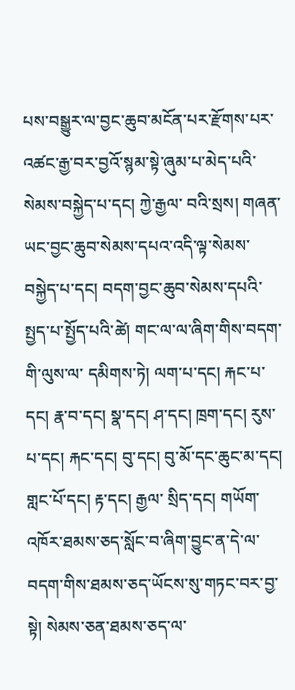པས་བསྒྱུར་ལ་བྱང་ཆུབ་མངོན་པར་རྫོགས་པར་འཚང་རྒྱ་བར་བྱའོ་སྙམ་སྟེ་ཞུམ་པ་མེད་པའི་སེམས་བསྐྱེད་པ་དང། ཀྱེ་རྒྱལ་ བའི་སྲས། གཞན་ཡང་བྱང་ཆུབ་སེམས་དཔའ་འདི་ལྟ་སེམས་བསྐྱེད་པ་དང། བདག་བྱང་ཆུབ་སེམས་དཔའི་སྤྱད་པ་སྤྱོད་པའི་ཚེ། གང་ལ་ལ་ཞིག་གིས་བདག་གི་ལུས་ལ་ དམིགས་ཏེ། ལག་པ་དང། རྐང་པ་དང། རྣ་བ་དང། སྣ་དང། ཤ་དང། ཁྲག་དང། རུས་པ་དང། རྐང་དང། བུ་དང། བུ་མོ་དང་ཆུང་མ་དང། གླང་པོ་དང། རྟ་དང། རྒྱལ་ སྲིད་དང། གཡོག་འཁོར་ཐམས་ཅད་སློང་བ་ཞིག་བྱུང་ན་དེ་ལ་བདག་གིས་ཐམས་ཅད་ཡོངས་སུ་གཏང་བར་བྱ་སྟེ། སེམས་ཅན་ཐམས་ཅད་ལ་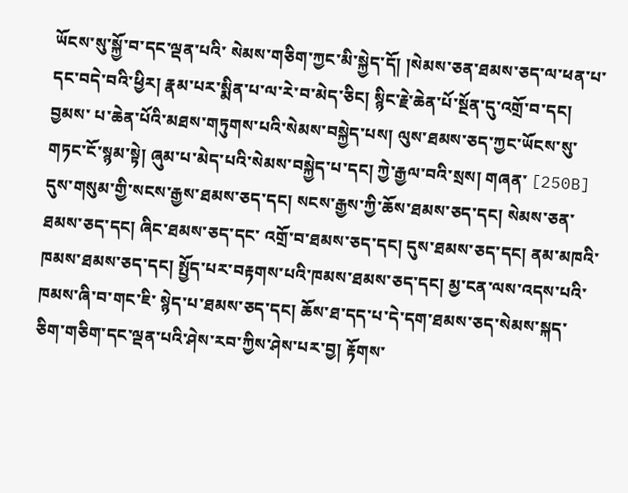ཡོངས་སུ་སྐྱོ་བ་དང་ལྡན་པའི་ སེམས་གཅིག་ཀྱང་མི་སྐྱེད་དོ། །སེམས་ཅན་ཐམས་ཅད་ལ་ཕན་པ་དང་བདེ་བའི་ཕྱིར། རྣམ་པར་སྨིན་པ་ལ་རེ་བ་མེད་ཅིང། སྙིང་རྗེ་ཆེན་པོ་སྔོན་དུ་འགྲོ་བ་དང། བྱམས་ པ་ཆེན་པོའི་མཐས་གཏུགས་པའི་སེམས་བསྐྱེད་པས། ལུས་ཐམས་ཅད་ཀྱང་ཡོངས་སུ་གཏང་ངོ་སྙམ་སྟེ། ཞུམ་པ་མེད་པའི་སེམས་བསྐྱེད་པ་དང། ཀྱེ་རྒྱལ་བའི་སྲས། གཞན་ [250B] དུས་གསུམ་གྱི་སངས་རྒྱས་ཐམས་ཅད་དང། སངས་རྒྱས་ཀྱི་ཆོས་ཐམས་ཅད་དང། སེམས་ཅན་ཐམས་ཅད་དང། ཞིང་ཐམས་ཅད་དང་ འགྲོ་བ་ཐམས་ཅད་དང། དུས་ཐམས་ཅད་དང། ནམ་མཁའི་ཁམས་ཐམས་ཅད་དང། སྤྱོད་པར་བརྟགས་པའི་ཁམས་ཐམས་ཅད་དང། མྱ་ངན་ལས་འདས་པའི་ཁམས་ཞི་བ་གང་ཇི་ སྙེད་པ་ཐམས་ཅད་དང། ཆོས་ཐ་དད་པ་དེ་དག་ཐམས་ཅད་སེམས་སྐད་ཅིག་གཅིག་དང་ལྡན་པའི་ཤེས་རབ་ཀྱིས་ཤེས་པར་བྱ། རྟོགས་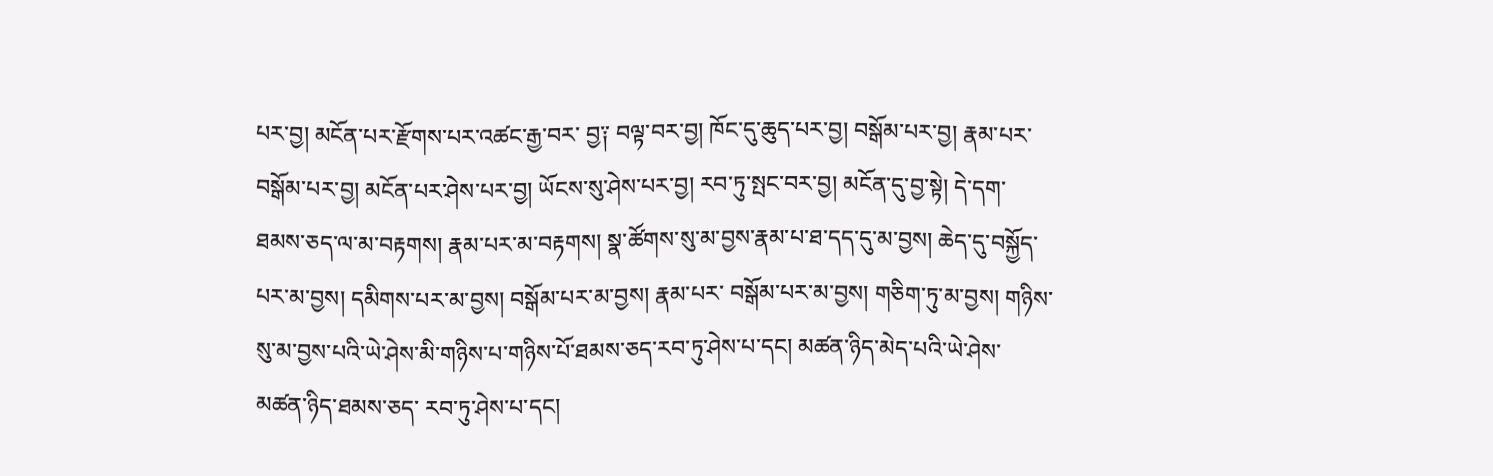པར་བྱ། མངོན་པར་རྫོགས་པར་འཚང་རྒྱ་བར་ བྱ༑ བལྟ་བར་བྱ། ཁོང་དུ་ཆུད་པར་བྱ། བསྒོམ་པར་བྱ། རྣམ་པར་བསྒོམ་པར་བྱ། མངོན་པར་ཤེས་པར་བྱ། ཡོངས་སུ་ཤེས་པར་བྱ། རབ་ཏུ་སྤང་བར་བྱ། མངོན་དུ་བྱ་སྟེ། དེ་དག་ ཐམས་ཅད་ལ་མ་བརྟགས། རྣམ་པར་མ་བརྟགས། སྣ་ཚོགས་སུ་མ་བྱས་རྣམ་པ་ཐ་དད་དུ་མ་བྱས། ཆེད་དུ་བསྐྱོད་པར་མ་བྱས། དམིགས་པར་མ་བྱས། བསྒོམ་པར་མ་བྱས། རྣམ་པར་ བསྒོམ་པར་མ་བྱས། གཅིག་ཏུ་མ་བྱས། གཉིས་སུ་མ་བྱས་པའི་ཡེ་ཤེས་མི་གཉིས་པ་གཉིས་པོ་ཐམས་ཅད་རབ་ཏུ་ཤེས་པ་དང། མཚན་ཉིད་མེད་པའི་ཡེ་ཤེས་མཚན་ཉིད་ཐམས་ཅད་ རབ་ཏུ་ཤེས་པ་དང།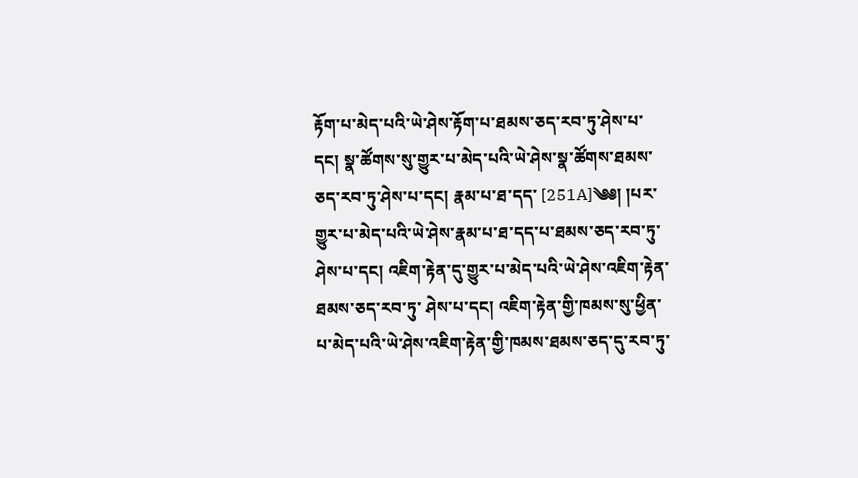རྟོག་པ་མེད་པའི་ཡེ་ཤེས་རྟོག་པ་ཐམས་ཅད་རབ་ཏུ་ཤེས་པ་དང། སྣ་ཚོགས་སུ་གྱུར་པ་མེད་པའི་ཡེ་ཤེས་སྣ་ཚོགས་ཐམས་ཅད་རབ་ཏུ་ཤེས་པ་དང། རྣམ་པ་ཐ་དད་ [251A]༄༅། །པར་གྱུར་པ་མེད་པའི་ཡེ་ཤེས་རྣམ་པ་ཐ་དད་པ་ཐམས་ཅད་རབ་ཏུ་ཤེས་པ་དང། འཇིག་རྟེན་དུ་གྱུར་པ་མེད་པའི་ཡེ་ཤེས་འཇིག་རྟེན་ཐམས་ཅད་རབ་ཏུ་ ཤེས་པ་དང། འཇིག་རྟེན་གྱི་ཁམས་སུ་ཕྱིན་པ་མེད་པའི་ཡེ་ཤེས་འཇིག་རྟེན་གྱི་ཁམས་ཐམས་ཅད་དུ་རབ་ཏུ་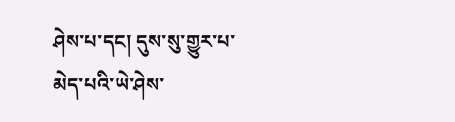ཤེས་པ་དང། དུས་སུ་གྱུར་པ་མེད་པའི་ཡེ་ཤེས་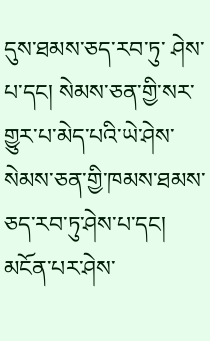དུས་ཐམས་ཅད་རབ་ཏུ་ ཤེས་པ་དང། སེམས་ཅན་གྱི་སར་གྱུར་པ་མེད་པའི་ཡེ་ཤེས་སེམས་ཅན་གྱི་ཁམས་ཐམས་ཅད་རབ་ཏུ་ཤེས་པ་དང། མངོན་པར་ཤེས་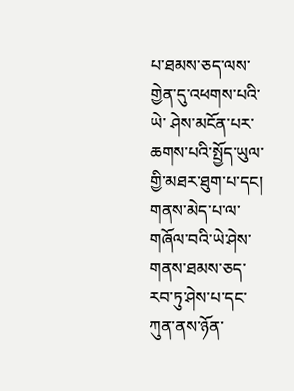པ་ཐམས་ཅད་ལས་གྱེན་དུ་འཕགས་པའི་ཡེ་ ཤེས་མངོན་པར་ཆགས་པའི་སྤྱོད་ཡུལ་གྱི་མཐར་ཐུག་པ་དང། གནས་མེད་པ་ལ་གཞོལ་བའི་ཡེ་ཤེས་གནས་ཐམས་ཅད་རབ་ཏུ་ཤེས་པ་དང་ཀུན་ནས་ཉོན་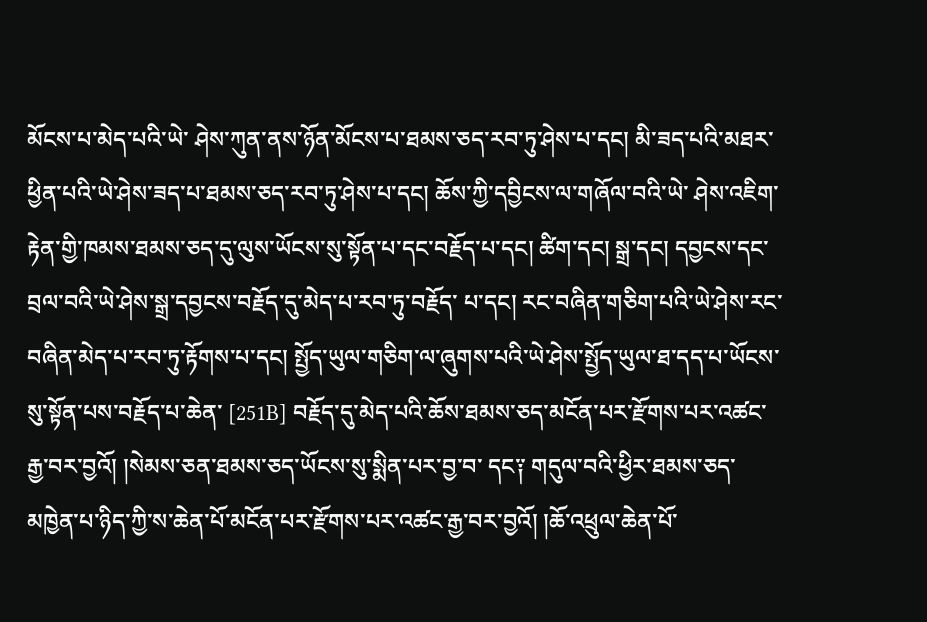མོངས་པ་མེད་པའི་ཡེ་ ཤེས་ཀུན་ནས་ཉོན་མོངས་པ་ཐམས་ཅད་རབ་ཏུ་ཤེས་པ་དང། མི་ཟད་པའི་མཐར་ཕྱིན་པའི་ཡེ་ཤེས་ཟད་པ་ཐམས་ཅད་རབ་ཏུ་ཤེས་པ་དང། ཆོས་ཀྱི་དབྱིངས་ལ་གཞོལ་བའི་ཡེ་ ཤེས་འཇིག་རྟེན་གྱི་ཁམས་ཐམས་ཅད་དུ་ལུས་ཡོངས་སུ་སྟོན་པ་དང་བརྗོད་པ་དང། ཚིག་དང། སྒྲ་དང། དབྱངས་དང་བྲལ་བའི་ཡེ་ཤེས་སྒྲ་དབྱངས་བརྗོད་དུ་མེད་པ་རབ་ཏུ་བརྗོད་ པ་དང། རང་བཞིན་གཅིག་པའི་ཡེ་ཤེས་རང་བཞིན་མེད་པ་རབ་ཏུ་རྟོགས་པ་དང། སྤྱོད་ཡུལ་གཅིག་ལ་ཞུགས་པའི་ཡེ་ཤེས་སྤྱོད་ཡུལ་ཐ་དད་པ་ཡོངས་སུ་སྟོན་པས་བརྗོད་པ་ཆེན་ [251B] བརྗོད་དུ་མེད་པའི་ཆོས་ཐམས་ཅད་མངོན་པར་རྫོགས་པར་འཚང་རྒྱ་བར་བྱའོ། །སེམས་ཅན་ཐམས་ཅད་ཡོངས་སུ་སྨིན་པར་བྱ་བ་ དང༑ གདུལ་བའི་ཕྱིར་ཐམས་ཅད་མཁྱེན་པ་ཉིད་ཀྱི་ས་ཆེན་པོ་མངོན་པར་རྫོགས་པར་འཚང་རྒྱ་བར་བྱའོ། །ཆོ་འཕྲུལ་ཆེན་པོ་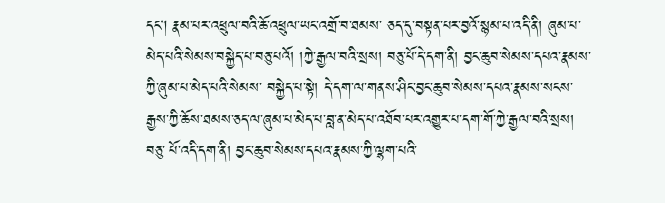དང། རྣམ་པར་འཕྲུལ་བའི་ཆོ་འཕྲུལ་ཡང་འགྲོ་བ་ཐམས་ ཅད་དུ་བསྟན་པར་བྱའོ་སྙམ་པ་འདི་ནི། ཞུམ་པ་མེད་པའི་སེམས་བསྐྱེད་པ་བཅུ་པའོ། །ཀྱེ་རྒྱལ་བའི་སྲས། བཅུ་པོ་དེ་དག་ནི། བྱང་ཆུབ་སེམས་དཔའ་རྣམས་ཀྱི་ཞུམ་པ་མེད་པའི་སེམས་ བསྐྱེད་པ་སྟེ། དེ་དག་ལ་གནས་ཤིང་བྱང་ཆུབ་སེམས་དཔའ་རྣམས་སངས་རྒྱས་ཀྱི་ཆོས་ཐམས་ཅད་ལ་ཞུམ་པ་མེད་པ་བླ་ན་མེད་པ་འཐོབ་པར་འགྱུར་པ་དག་གོ་ཀྱེ་རྒྱལ་བའི་སྲས། བཅུ་ པོ་འདི་དག་ནི། བྱང་ཆུབ་སེམས་དཔའ་རྣམས་ཀྱི་ལྷག་པའི་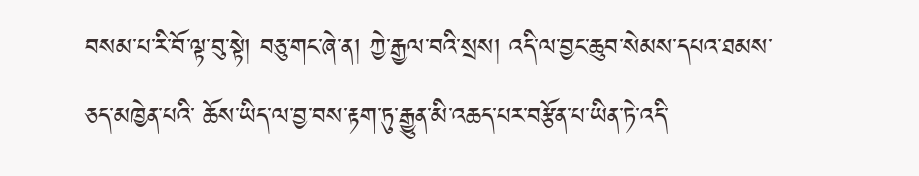བསམ་པ་རི་བོ་ལྟ་བུ་སྟེ། བཅུ་གང་ཞེ་ན། ཀྱེ་རྒྱལ་བའི་སྲས། འདི་ལ་བྱང་ཆུབ་སེམས་དཔའ་ཐམས་ཅད་མཁྱེན་པའི་ ཆོས་ཡིད་ལ་བྱ་བས་རྟག་ཏུ་རྒྱུན་མི་འཆད་པར་བརྩོན་པ་ཡིན་ཏེ་འདི་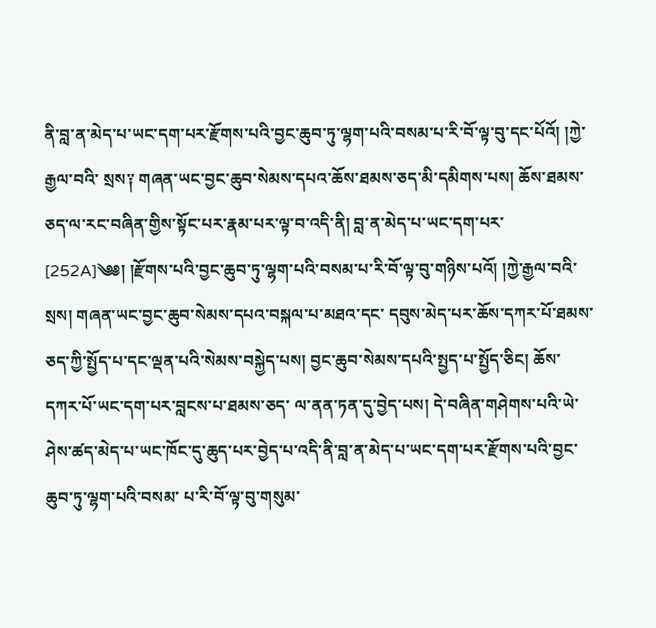ནི་བླ་ན་མེད་པ་ཡང་དག་པར་རྫོགས་པའི་བྱང་ཆུབ་ཏུ་ལྷག་པའི་བསམ་པ་རི་བོ་ལྟ་བུ་དང་པོའོ། །ཀྱེ་རྒྱལ་བའི་ སྲས༑ གཞན་ཡང་བྱང་ཆུབ་སེམས་དཔའ་ཆོས་ཐམས་ཅད་མི་དམིགས་པས། ཆོས་ཐམས་ཅད་ལ་རང་བཞིན་གྱིས་སྟོང་པར་རྣམ་པར་ལྟ་བ་འདི་ནི། བླ་ན་མེད་པ་ཡང་དག་པར་ [252A]༄༅། །རྫོགས་པའི་བྱང་ཆུབ་ཏུ་ལྷག་པའི་བསམ་པ་རི་བོ་ལྟ་བུ་གཉིས་པའོ། །ཀྱེ་རྒྱལ་བའི་སྲས། གཞན་ཡང་བྱང་ཆུབ་སེམས་དཔའ་བསྐལ་པ་མཐའ་དང་ དབུས་མེད་པར་ཆོས་དཀར་པོ་ཐམས་ཅད་ཀྱི་སྤྱོད་པ་དང་ལྡན་པའི་སེམས་བསྐྱེད་པས། བྱང་ཆུབ་སེམས་དཔའི་སྤྱད་པ་སྤྱོད་ཅིང། ཆོས་དཀར་པོ་ཡང་དག་པར་བླངས་པ་ཐམས་ཅད་ ལ་ནན་ཏན་དུ་བྱེད་པས། དེ་བཞིན་གཤེགས་པའི་ཡེ་ཤེས་ཚད་མེད་པ་ཡང་ཁོང་དུ་ཆུད་པར་བྱེད་པ་འདི་ནི་བླ་ན་མེད་པ་ཡང་དག་པར་རྫོགས་པའི་བྱང་ཆུབ་ཏུ་ལྷག་པའི་བསམ་ པ་རི་བོ་ལྟ་བུ་གསུམ་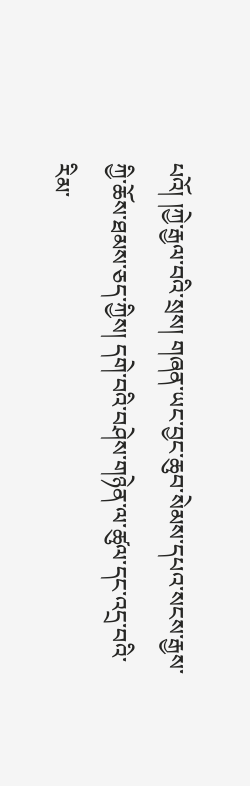པའོ། །ཀྱེ་རྒྱལ་བའི་སྲས། གཞན་ཡང་བྱང་ཆུབ་སེམས་དཔའ་སངས་རྒྱས་ཀྱི་ཆོས་ཐམས་ཅད་ཀྱིས། དགེ་བའི་བཤེས་གཉེན་ལ་ཚུལ་དང་འདྲ་བའི་རིམ་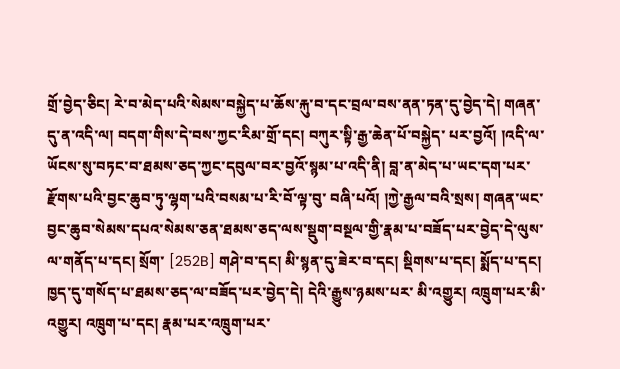གྲོ་བྱེད་ཅིང། རེ་བ་མེད་པའི་སེམས་བསྐྱེད་པ་ཆོས་རྐུ་བ་དང་བྲལ་བས་ནན་ཏན་དུ་བྱེད་དེ། གཞན་དུ་ན་འདི་ལ། བདག་གིས་དེ་བས་ཀྱང་རིམ་གྲོ་དང། བཀུར་སྟི་རྒྱ་ཆེན་པོ་བསྐྱེད་ པར་བྱའོ། །འདི་ལ་ཡོངས་སུ་བཏང་བ་ཐམས་ཅད་ཀྱང་དབུལ་བར་བྱའོ་སྙམ་པ་འདི་ནི། བླ་ན་མེད་པ་ཡང་དག་པར་རྫོགས་པའི་བྱང་ཆུབ་ཏུ་ལྷག་པའི་བསམ་པ་རི་བོ་ལྟ་བུ་ བཞི་པའོ། །ཀྱེ་རྒྱལ་བའི་སྲས། གཞན་ཡང་བྱང་ཆུབ་སེམས་དཔའ་སེམས་ཅན་ཐམས་ཅད་ལས་སྡུག་བསྔལ་གྱི་རྣམ་པ་བཟོད་པར་བྱེད་དེ་ལུས་ལ་གནོད་པ་དང། སྲོག་ [252B] གཤེ་བ་དང། མི་སྙན་དུ་ཟེར་བ་དང། སྡིགས་པ་དང། སྨོད་པ་དང། ཁྱད་དུ་གསོད་པ་ཐམས་ཅད་ལ་བཟོད་པར་བྱེད་དེ། དེའི་རྒྱུས་ཉམས་པར་ མི་འགྱུར། འཁྲུག་པར་མི་འགྱུར། འཁྲུག་པ་དང། རྣམ་པར་འཁྲུག་པར་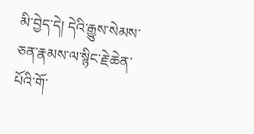མི་བྱེད་དེ། དེའི་རྒྱུས་སེམས་ཅན་རྣམས་ལ་སྙིང་རྗེ་ཆེན་པོའི་གོ་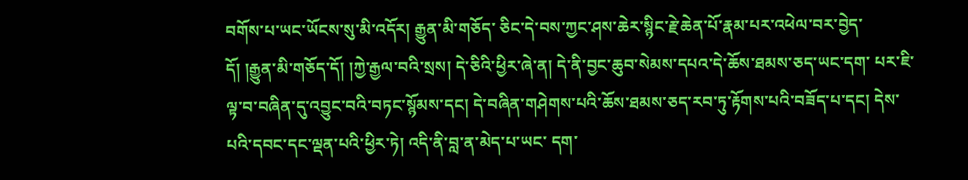བགོས་པ་ཡང་ཡོངས་སུ་མི་འདོར། རྒྱུན་མི་གཅོད་ ཅིང་དེ་བས་ཀྱང་ཤས་ཆེར་སྙིང་རྗེ་ཆེན་པོ་རྣམ་པར་འཕེལ་བར་བྱེད་དོ། །རྒྱུན་མི་གཅོད་དོ། །ཀྱེ་རྒྱལ་བའི་སྲས། དེ་ཅིའི་ཕྱིར་ཞེ་ན། དེ་ནི་བྱང་ཆུབ་སེམས་དཔའ་དེ་ཆོས་ཐམས་ཅད་ཡང་དག་ པར་ཇི་ལྟ་བ་བཞིན་དུ་འབྱུང་བའི་བཏང་སྙོམས་དང། དེ་བཞིན་གཤེགས་པའི་ཆོས་ཐམས་ཅད་རབ་ཏུ་རྟོགས་པའི་བཟོད་པ་དང། དེས་པའི་དབང་དང་ལྡན་པའི་ཕྱིར་ཏེ། འདི་ནི་བླ་ན་མེད་པ་ཡང་ དག་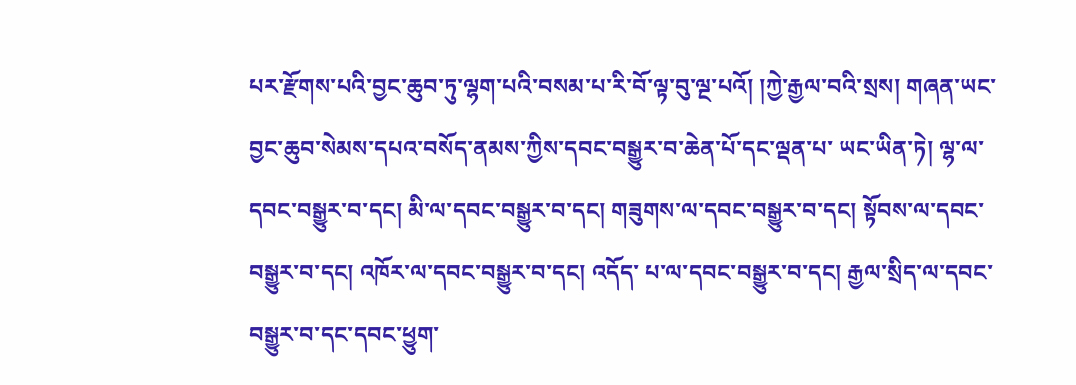པར་རྫོགས་པའི་བྱང་ཆུབ་ཏུ་ལྷག་པའི་བསམ་པ་རི་བོ་ལྟ་བུ་ལྔ་པའོ། །ཀྱེ་རྒྱལ་བའི་སྲས། གཞན་ཡང་བྱང་ཆུབ་སེམས་དཔའ་བསོད་ནམས་ཀྱིས་དབང་བསྒྱུར་བ་ཆེན་པོ་དང་ལྡན་པ་ ཡང་ཡིན་ཏེ། ལྷ་ལ་དབང་བསྒྱུར་བ་དང། མི་ལ་དབང་བསྒྱུར་བ་དང། གཟུགས་ལ་དབང་བསྒྱུར་བ་དང། སྟོབས་ལ་དབང་བསྒྱུར་བ་དང། འཁོར་ལ་དབང་བསྒྱུར་བ་དང། འདོད་ པ་ལ་དབང་བསྒྱུར་བ་དང། རྒྱལ་སྲིད་ལ་དབང་བསྒྱུར་བ་དང་དབང་ཕྱུག་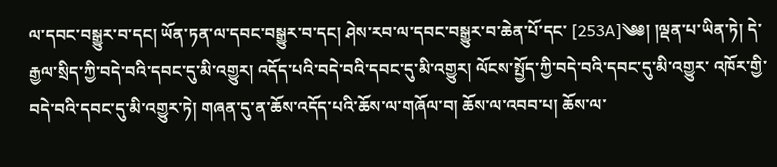ལ་དབང་བསྒྱུར་བ་དང། ཡོན་ཏན་ལ་དབང་བསྒྱུར་བ་དང། ཤེས་རབ་ལ་དབང་བསྒྱུར་བ་ཆེན་པོ་དང་ [253A]༄༅། །ལྡན་པ་ཡིན་ཏེ། དེ་རྒྱལ་སྲིད་ཀྱི་བདེ་བའི་དབང་དུ་མི་འགྱུར། འདོད་པའི་བདེ་བའི་དབང་དུ་མི་འགྱུར། ལོངས་སྤྱོད་ཀྱི་བདེ་བའི་དབང་དུ་མི་འགྱུར་ འཁོར་གྱི་བདེ་བའི་དབང་དུ་མི་འགྱུར་ཏེ། གཞན་དུ་ན་ཆོས་འདོད་པའི་ཆོས་ལ་གཞོལ་བ། ཆོས་ལ་འབབ་པ། ཆོས་ལ་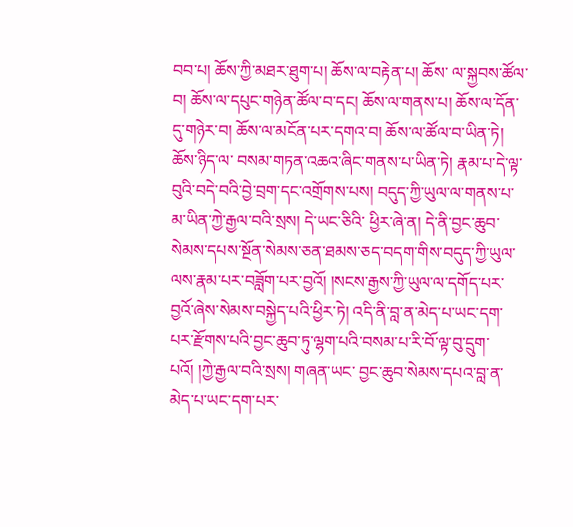བབ་པ། ཆོས་ཀྱི་མཐར་ཐུག་པ། ཆོས་ལ་བརྟེན་པ། ཆོས་ ལ་སྐྱབས་ཚོལ་བ། ཆོས་ལ་དཔུང་གཉེན་ཚོལ་བ་དང། ཆོས་ལ་གནས་པ། ཆོས་ལ་དོན་དུ་གཉེར་བ། ཆོས་ལ་མངོན་པར་དགའ་བ། ཆོས་ལ་ཚོལ་བ་ཡིན་ཏེ། ཆོས་ཉིད་ལ་ བསམ་གཏན་འཆའ་ཞིང་གནས་པ་ཡིན་ཏེ། རྣམ་པ་དེ་ལྟ་བུའི་བདེ་བའི་བྱེ་བྲག་དང་འགྲོགས་པས། བདུད་ཀྱི་ཡུལ་ལ་གནས་པ་མ་ཡིན་ཀྱེ་རྒྱལ་བའི་སྲས། དེ་ཡང་ཅིའི་ ཕྱིར་ཞེ་ན། དེ་ནི་བྱང་ཆུབ་སེམས་དཔས་སྔོན་སེམས་ཅན་ཐམས་ཅད་བདག་གིས་བདུད་ཀྱི་ཡུལ་ལས་རྣམ་པར་བཟློག་པར་བྱའོ། །སངས་རྒྱས་ཀྱི་ཡུལ་ལ་དགོད་པར་ བྱའོ་ཞེས་སེམས་བསྐྱེད་པའི་ཕྱིར་ཏེ། འདི་ནི་བླ་ན་མེད་པ་ཡང་དག་པར་རྫོགས་པའི་བྱང་ཆུབ་ཏུ་ལྷག་པའི་བསམ་པ་རི་བོ་ལྟ་བུ་དྲུག་པའོ། །ཀྱེ་རྒྱལ་བའི་སྲས། གཞན་ཡང་ བྱང་ཆུབ་སེམས་དཔའ་བླ་ན་མེད་པ་ཡང་དག་པར་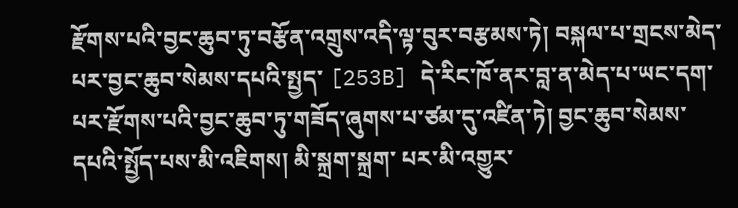རྫོགས་པའི་བྱང་ཆུབ་ཏུ་བརྩོན་འགྲུས་འདི་ལྟ་བུར་བརྩམས་ཏེ། བསྐལ་པ་གྲངས་མེད་པར་བྱང་ཆུབ་སེམས་དཔའི་སྤྱད་ [253B] དེ་རིང་ཁོ་ནར་བླ་ན་མེད་པ་ཡང་དག་པར་རྫོགས་པའི་བྱང་ཆུབ་ཏུ་གཟོད་ཞུགས་པ་ཙམ་དུ་འཛིན་ཏེ། བྱང་ཆུབ་སེམས་དཔའི་སྤྱོད་པས་མི་འཇིགས། མི་སྐྲག་སྐྲག་ པར་མི་འགྱུར་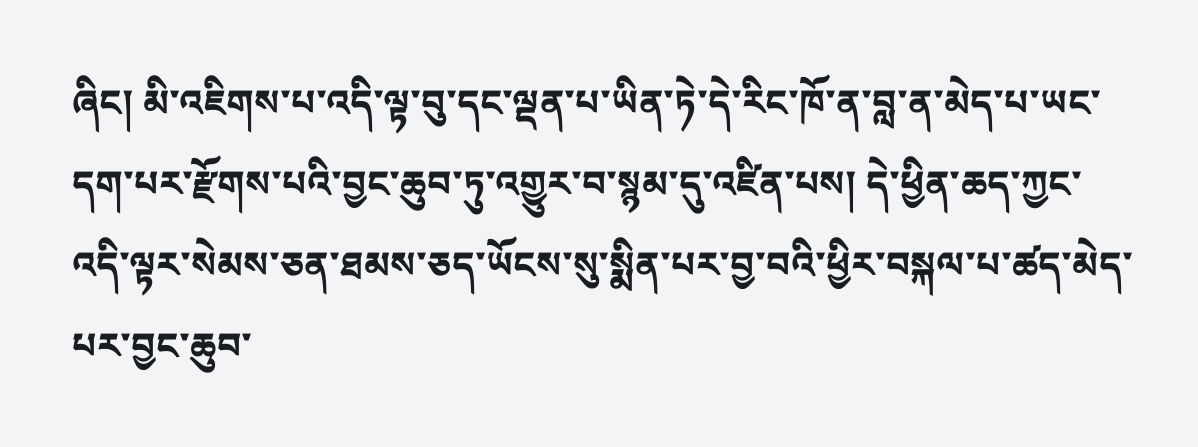ཞིང། མི་འཇིགས་པ་འདི་ལྟ་བུ་དང་ལྡན་པ་ཡིན་ཏེ་དེ་རིང་ཁོ་ན་བླ་ན་མེད་པ་ཡང་དག་པར་རྫོགས་པའི་བྱང་ཆུབ་ཏུ་འགྱུར་བ་སྙམ་དུ་འཛིན་པས། དེ་ཕྱིན་ཆད་ཀྱང་ འདི་ལྟར་སེམས་ཅན་ཐམས་ཅད་ཡོངས་སུ་སྨིན་པར་བྱ་བའི་ཕྱིར་བསྐལ་པ་ཚད་མེད་པར་བྱང་ཆུབ་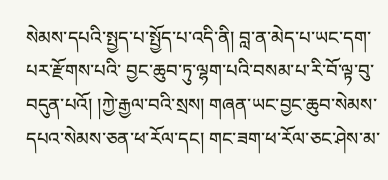སེམས་དཔའི་སྤྱད་པ་སྤྱོད་པ་འདི་ནི། བླ་ན་མེད་པ་ཡང་དག་པར་རྫོགས་པའི་ བྱང་ཆུབ་ཏུ་ལྷག་པའི་བསམ་པ་རི་བོ་ལྟ་བུ་བདུན་པའོ། །ཀྱེ་རྒྱལ་བའི་སྲས། གཞན་ཡང་བྱང་ཆུབ་སེམས་དཔའ་སེམས་ཅན་ཕ་རོལ་དང། གང་ཟག་ཕ་རོལ་ཅང་ཤེས་མ་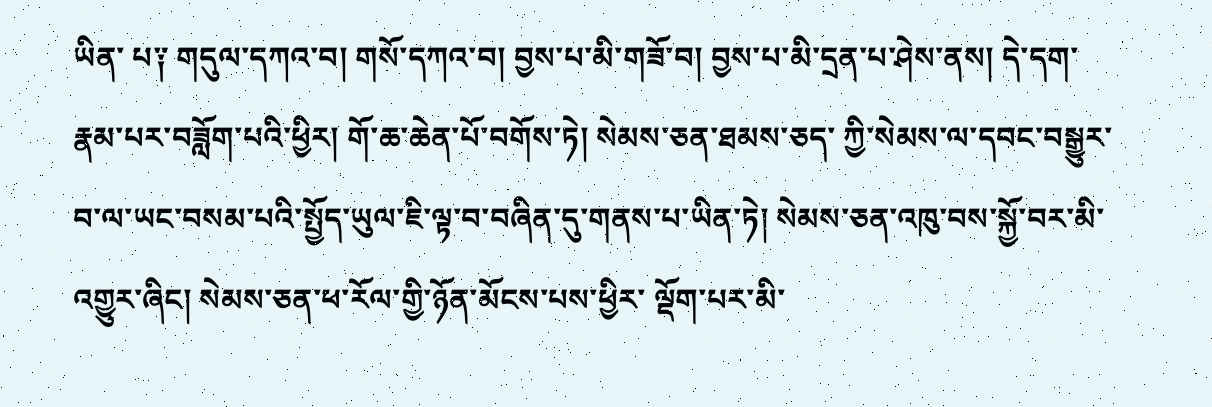ཡིན་ པ༑ གདུལ་དཀའ་བ། གསོ་དཀའ་བ། བྱས་པ་མི་གཟོ་བ། བྱས་པ་མི་དྲན་པ་ཤེས་ནས། དེ་དག་རྣམ་པར་བཟློག་པའི་ཕྱིར། གོ་ཆ་ཆེན་པོ་བགོས་ཏེ། སེམས་ཅན་ཐམས་ཅད་ ཀྱི་སེམས་ལ་དབང་བསྒྱུར་བ་ལ་ཡང་བསམ་པའི་སྤྱོད་ཡུལ་ཇི་ལྟ་བ་བཞིན་དུ་གནས་པ་ཡིན་ཏེ། སེམས་ཅན་འཁུ་བས་སྐྱོ་བར་མི་འགྱུར་ཞིང། སེམས་ཅན་ཕ་རོལ་གྱི་ཉོན་མོངས་པས་ཕྱིར་ ལྡོག་པར་མི་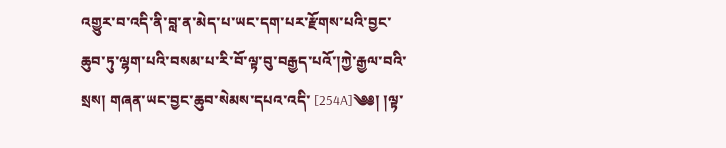འགྱུར་བ་འདི་ནི་བླ་ན་མེད་པ་ཡང་དག་པར་རྫོགས་པའི་བྱང་ཆུབ་ཏུ་ལྷག་པའི་བསམ་པ་རི་བོ་ལྟ་བུ་བརྒྱད་པའོ་།ཀྱེ་རྒྱལ་བའི་སྲས། གཞན་ཡང་བྱང་ཆུབ་སེམས་དཔའ་འདི་ [254A]༄༅། །ལྟ་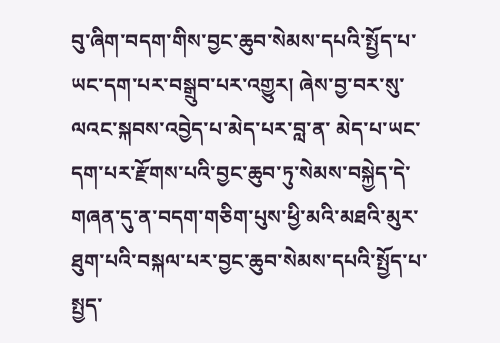བུ་ཞིག་བདག་གིས་བྱང་ཆུབ་སེམས་དཔའི་སྤྱོད་པ་ཡང་དག་པར་བསྒྲུབ་པར་འགྱུར། ཞེས་བྱ་བར་སུ་ལའང་སྐབས་འབྱེད་པ་མེད་པར་བླ་ན་ མེད་པ་ཡང་དག་པར་རྫོགས་པའི་བྱང་ཆུབ་ཏུ་སེམས་བསྐྱེད་དེ་གཞན་དུ་ན་བདག་གཅིག་པུས་ཕྱི་མའི་མཐའི་མུར་ཐུག་པའི་བསྐལ་པར་བྱང་ཆུབ་སེམས་དཔའི་སྤྱོད་པ་ སྤྱད་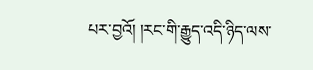པར་བྱའོ། །རང་གི་རྒྱུད་འདི་ཉིད་ལས་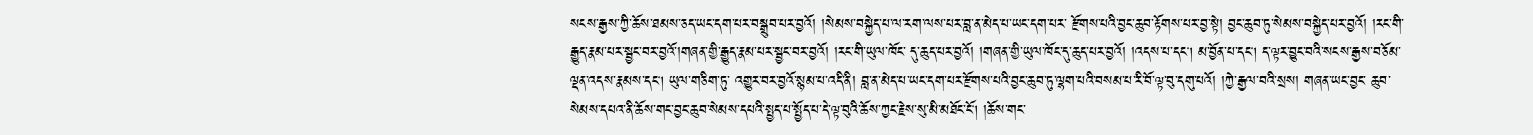སངས་རྒྱས་ཀྱི་ཆོས་ཐམས་ཅད་ཡང་དག་པར་བསྒྲུབ་པར་བྱའོ། །སེམས་བསྐྱེད་པ་ལ་རག་ལས་པར་བླ་ན་མེད་པ་ཡང་དག་པར་ རྫོགས་པའི་བྱང་ཆུབ་རྟོགས་པར་བྱ་སྟེ། བྱང་ཆུབ་ཏུ་སེམས་བསྐྱེད་པར་བྱའོ། །རང་གི་རྒྱུད་རྣམ་པར་སྦྱང་བར་བྱའོ་།གཞན་གྱི་རྒྱུད་རྣམ་པར་སྦྱང་བར་བྱའོ། །རང་གི་ཡུལ་ཁོང་ དུ་ཆུད་པར་བྱའོ། །གཞན་གྱི་ཡུལ་ཁོང་དུ་ཆུད་པར་བྱའོ། །འདས་པ་དང། མ་བྱོན་པ་དང། ད་ལྟར་བྱུང་བའི་སངས་རྒྱས་བཅོམ་ལྡན་འདས་རྣམས་དང། ཡུལ་གཅིག་ཏུ་ འགྱུར་བར་བྱའོ་སྙམ་པ་འདི་ནི། བླ་ན་མེད་པ་ཡང་དག་པར་རྫོགས་པའི་བྱང་ཆུབ་ཏུ་ལྷག་པའི་བསམ་པ་རི་བོ་ལྟ་བུ་དགུ་པའོ། །ཀྱེ་རྒྱལ་བའི་སྲས། གཞན་ཡང་བྱང་ ཆུབ་སེམས་དཔའ་ནི་ཆོས་གང་བྱང་ཆུབ་སེམས་དཔའི་སྤྱད་པ་སྤྱོད་པ་དེ་ལྟ་བུའི་ཆོས་ཀྱང་རྗེས་སུ་མི་མཐོང་ངོ། །ཆོས་གང་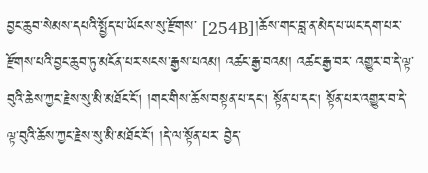བྱང་ཆུབ་སེམས་དཔའི་སྤྱོད་པ་ཡོངས་སུ་རྫོགས་ [254B]།ཆོས་གང་བླ་ན་མེད་པ་ཡང་དག་པར་རྫོགས་པའི་བྱང་ཆུབ་ཏུ་མངོན་པར་སངས་རྒྱས་པའམ། འཚང་རྒྱ་བའམ། འཚང་རྒྱ་བར་ འགྱུར་བ་དེ་ལྟ་བུའི་ཆེས་ཀྱང་རྗེས་སུ་མི་མཐོང་ངོ། །གང་གིས་ཆོས་བསྟན་པ་དང། སྟོན་པ་དང། སྟོན་པར་འགྱུར་བ་དེ་ལྟ་བུའི་ཆོས་ཀྱང་རྗེས་སུ་མི་མཐོང་ངོ། །དེ་ལ་སྟོན་པར་ བྱེད་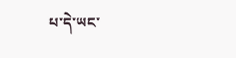པ་དེ་ཡང་